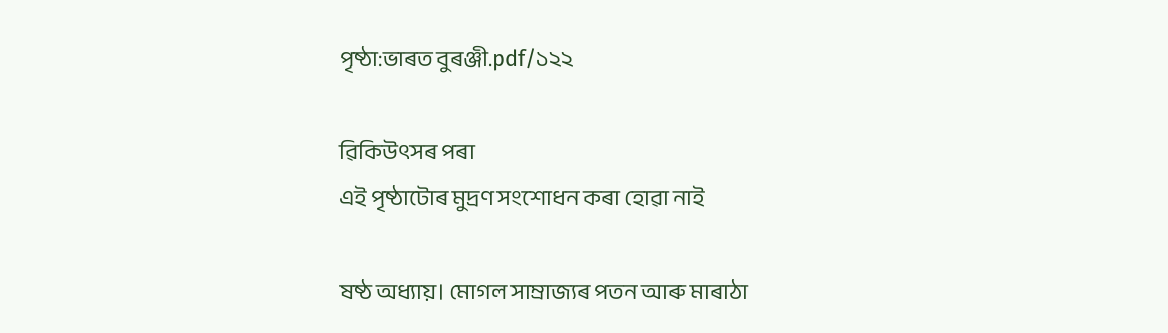পৃষ্ঠা:ভাৰত বুৰঞ্জী.pdf/১২২

ৱিকিউৎসৰ পৰা
এই পৃষ্ঠাটোৰ মুদ্ৰণ সংশোধন কৰা হোৱা নাই

ষষ্ঠ অধ্যায়। মোগল সাম্ৰাজ্যৰ পতন আৰু মাৰাঠা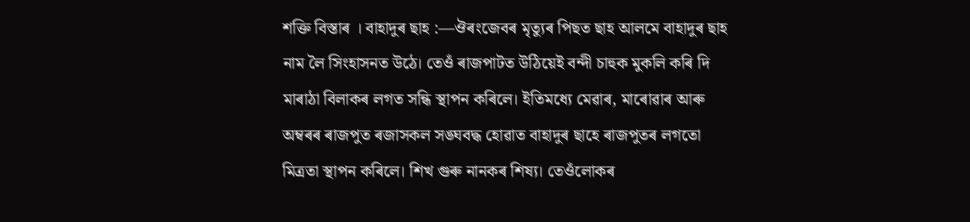শক্তি বিস্তাৰ । বাহাদুৰ ছাহ :—ঔৰংজেবৰ মৃত্যুৰ পিছত ছাহ আলমে বাহাদুৰ ছাহ নাম লৈ সিংহাসনত উঠে। তেওঁ ৰাজপাটত উঠিয়েই বন্দী চাহুক মুকলি কৰি দি মাৰাঠা বিলাকৰ লগত সন্ধি স্থাপন কৰিলে। ইতিমধ্যে মেৱাৰ, মাৰোৱাৰ আৰু অম্বৰৰ ৰাজপুত ৰজাসকল সঙ্ঘবদ্ধ হোৱাত বাহাদুৰ ছাহে ৰাজপুতৰ লগতো মিত্ৰতা স্থাপন কৰিলে। শিখ গুৰু নানকৰ শিষ্য। তেওঁলোকৰ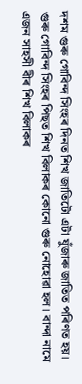দশম গুৰু গোবিন্দ সিংহৰ দিনত শিখ জাতিটো এটা যুঁজাৰু জাতিত পৰিণত হয়। গুৰু গোবিন্দ সিংহৰ পিছত শিখ বিলাকৰ কোনো গুৰু নোহোৱা হল। বান্দা নামে এজন সাহসী বীৰ শিখ বিলাকৰ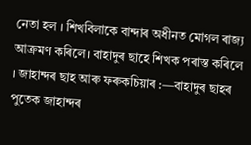নেতা হল । শিখবিলাকে বান্দাৰ অধীনত মোগল ৰাজ্য আক্রমণ কৰিলে। বাহাদুৰ ছাহে শিখক পৰাস্ত কৰিলে । জাহান্দৰ ছাহ আৰু ফৰুকচিয়াৰ :—বাহাদুৰ ছাহৰ পুতেক জাহান্দৰ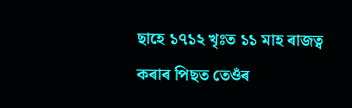ছাহে ১৭১২ খৃঃত ১১ মাহ ৰাজত্ব কৰাৰ পিছত তেওঁৰ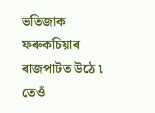ভতিজাক ফৰুকচিয়াৰ ৰাজপাটত উঠে ৷ তেওঁ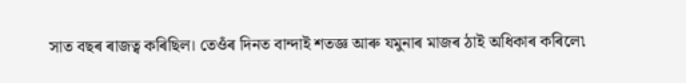সাত বছৰ ৰাজত্ব কৰিছিল। তেওঁৰ দিনত বান্দাই শতজ্ঞ আৰু যমুনাৰ মাজৰ ঠাই অধিকাৰ কৰিলে৷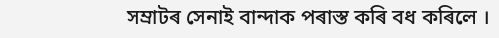সম্ৰাটৰ সেনাই বান্দাক পৰাস্ত কৰি বধ কৰিলে ।